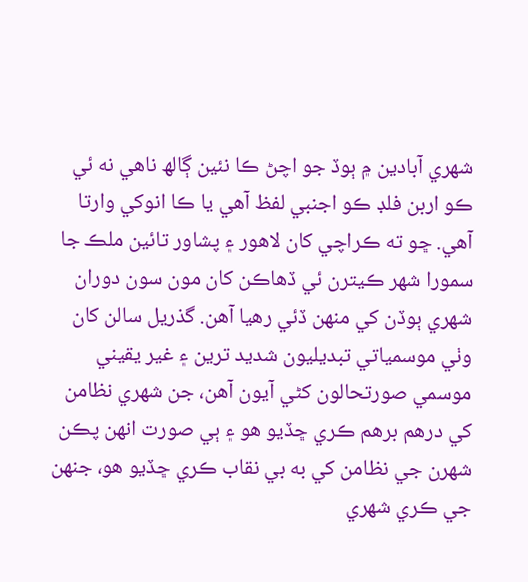شهري آبادين ۾ ٻوڏ جو اچڻ ڪا نئين ڳالھ ناهي نه ئي ڪو اربن فلڊ ڪو اجنبي لفظ آهي يا ڪا انوکي وارتا آهي. ڇو ته ڪراچي کان لاهور ۽ پشاور تائين ملڪ جا سمورا شهر ڪيترن ئي ڏهاڪن کان مون سون دوران شهري ٻوڏن کي منهن ڏئي رهيا آهن. گذريل سالن کان وٺي موسمياتي تبديليون شديد ترين ۽ غير يقيني موسمي صورتحالون کڻي آيون آهن، جن شهري نظامن کي درهم برهم ڪري ڇڏيو هو ۽ ٻي صورت انهن پڪن شهرن جي نظامن کي به بي نقاب ڪري ڇڏيو هو، جنهن جي ڪري شهري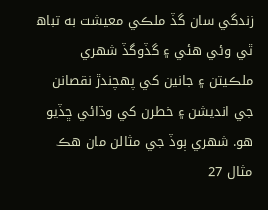زندگي سان گڏ ملڪي معيشت به تباھ ٿي وئي هئي ۽ گڏوگڏ شهري ملڪيتن ۽ جانين کي پهچندڙ نقصانن جي انديشن ۽ خطرن کي وڌائي ڇڏيو هو. شهري ٻوڏ جي مثالن مان هڪ مثال 27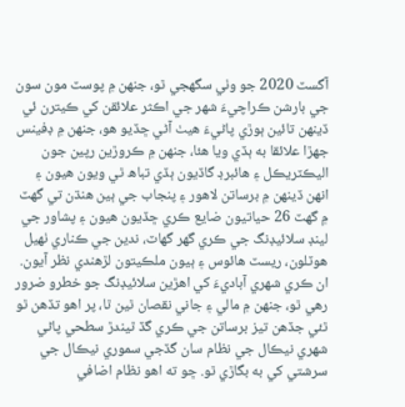آگسٽ 2020 جو وٺي سگهجي ٿو، جنهن ۾ پوسٽ مون سون جي بارشن ڪراچيءَ شهر جي اڪثر علائقن کي ڪيترن ئي ڏينهن تائين ٻوڙي پاڻيءَ هيٺ آڻي ڇڏيو هو، جنهن ۾ ڊفينس جهڙا علائقا به ٻڏي ويا هئا، جنهن ۾ ڪروڙين رپين جون اليڪٽريڪل ۽ هائبرڊ گاڏيون ٻڏي تباھ ٿي ويون هيون ۽ انهن ڏينهن ۾ برساتن لاهور ۽ پنجاب جي ٻين هنڌن تي گهٽ ۾ گهٽ 26 حياتيون ضايع ڪري ڇڏيون هيون ۽ پشاور جي لينڊ سلائيڊنگ جي ڪري گهر گهاٽ، ندين جي ڪناري ٺهيل هوٽلون، ريسٽ هائوس ۽ ٻيون ملڪيتون لڙهندي نظر آيون. ان ڪري شهري آباديءَ کي اهڙين سلائيڊنگ جو خطرو ضرور رهي ٿو، جنهن ۾ مالي ۽ جاني نقصان ٿين ٿا، پر اهو تڏهن ٿو ٿئي جڏهن تيز برساتن جي ڪري گڏ ٿيندڙ سطحي پاڻي شهري نيڪال جي نظام سان گڏجي سموري نيڪال جي سرشتي کي به بگاڙي ٿو. ڇو ته اهو نظام اضافي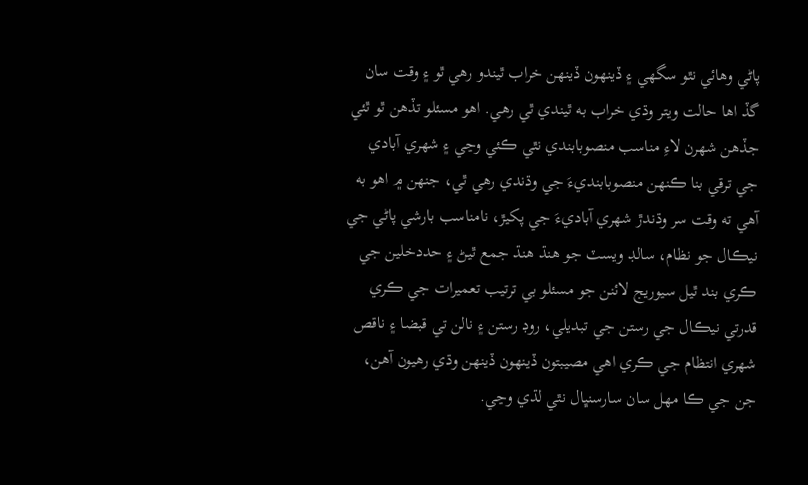پاڻي وهائي نٿو سگهي ۽ ڏينهون ڏينهن خراب ٿيندو رهي ٿو ۽ وقت سان گڏ اها حالت ويتر وڌي خراب به ٿيندي ٿي رهي. اهو مسئلو تڏهن ٿو ٿئي جڏهن شهرن لاءِ مناسب منصوبابندي نٿي ڪئي وڃي ۽ شهري آبادي جي ترقي بنا ڪنهن منصوبابنديءَ جي وڌندي رهي ٿي، جنهن ۾ اهو به آهي ته وقت سر وڌندڙ شهري آباديءَ جي پکيڙ، نامناسب بارشي پاڻي جي نيڪال جو نظام، سالڊ ويسٽ جو هنڌ هنڌ جمع ٿيڻ ۽ حددخلين جي ڪري بند ٿيل سيوريج لائنن جو مسئلو بي ترتيب تعميرات جي ڪري قدرتي نيڪال جي رستن جي تبديلي، روڊ رستن ۽ نالن تي قبضا ۽ ناقص شهري انتظام جي ڪري اهي مصيبتون ڏينهون ڏينهن وڌي رهيون آهن، جن جي ڪا مهل سان سارسنڀال نٿي لڌي وڃي.